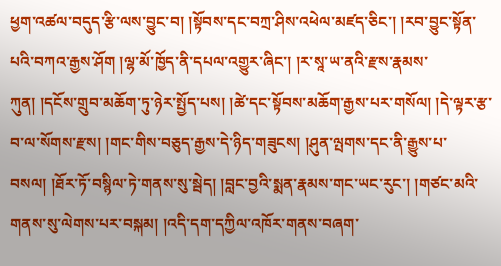ཕྱག་འཚལ་བདུད་རྩི་ལས་བྱུང་བ། །སྟོབས་དང་བཀྲ་ཤིས་འཕེལ་མཛད་ཅིང་། །རབ་བྱུང་སྟོན་པའི་བཀའ་རྒྱས་ཤོག །ལྷ་མོ་ཁྱོད་ནི་དཔལ་འགྱུར་ཞིང་། །ར་སཱ་ཡ་ནའི་རྫས་རྣམས་ཀུན། །དངོས་གྲུབ་མཆོག་ཏུ་ཉེར་སྤྱོད་པས། །ཚེ་དང་སྟོབས་མཆོག་རྒྱས་པར་གསོལ། །དེ་ལྟར་རྩ་བ་ལ་སོགས་རྫས། །གང་གིས་བཅུད་རྒྱས་དེ་ཉིད་གཟུངས། །ཤུན་ལྤགས་དང་ནི་རྒྱུས་པ་བསལ། །ཐོར་ཏོ་བསྙིལ་ཏེ་གནས་སུ་སྦེད། །བླང་བྱའི་སྨན་རྣམས་གང་ཡང་རུང་། །གཙང་མའི་གནས་སུ་ལེགས་པར་བསྐམ། །འདི་དག་དཀྱིལ་འཁོར་གནས་བཞག་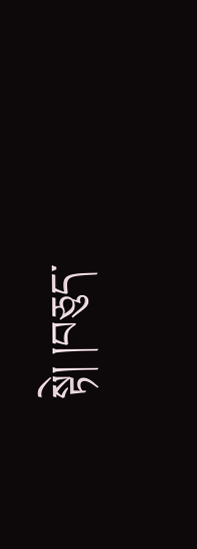སྟེ། །བཅུད་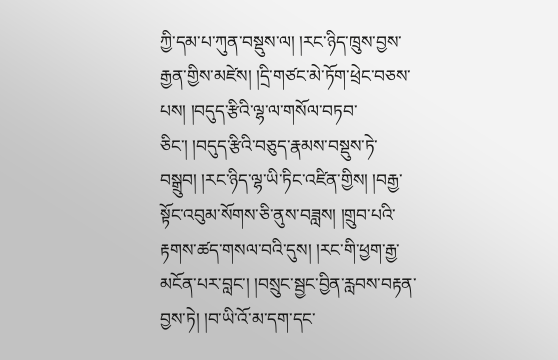ཀྱི་དམ་པ་ཀུན་བསྡུས་ལ། །རང་ཉིད་ཁྲུས་བྱས་རྒྱན་གྱིས་མཛེས། །དྲི་གཙང་མེ་ཏོག་ཕྲེང་བཅས་པས། །བདུད་རྩིའི་ལྷ་ལ་གསོལ་བཏབ་ཅིང་། །བདུད་རྩིའི་བཅུད་རྣམས་བསྡུས་ཏེ་བསྒྲུབ། །རང་ཉིད་ལྷ་ཡི་ཏིང་འཛིན་གྱིས། །བརྒྱ་སྟོང་འབུམ་སོགས་ཅི་ནུས་བཟླས། །གྲུབ་པའི་རྟགས་ཚད་གསལ་བའི་དུས། །རང་གི་ཕྱག་རྒྱ་མངོན་པར་བླང་། །བསྲུང་སྦྱང་བྱིན་རླབས་བརྟན་བྱས་ཏེ། །བ་ཡི་འོ་མ་དག་དང་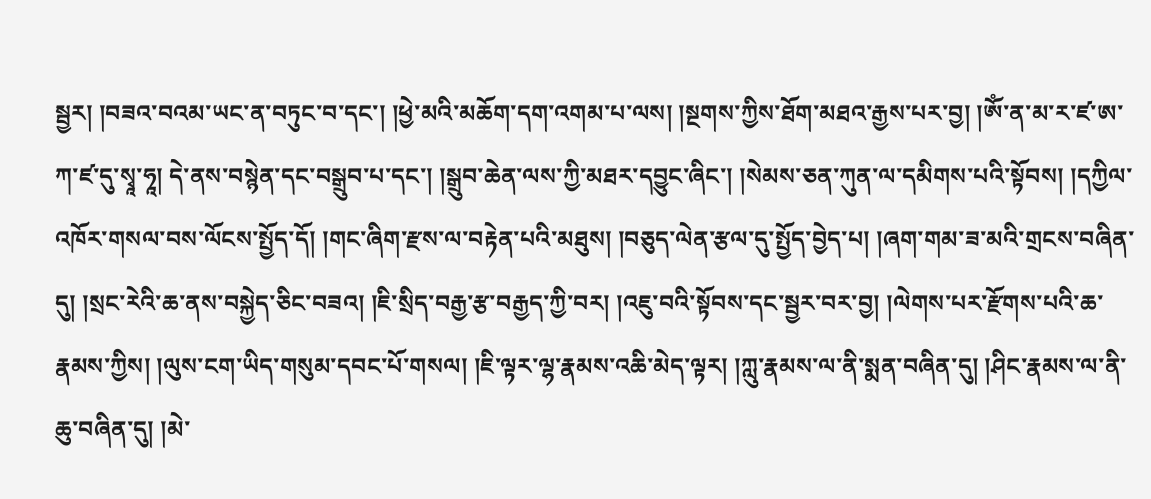སྦྱར། །བཟའ་བའམ་ཡང་ན་བཏུང་བ་དང་། །ཕྱེ་མའི་མཆོག་དག་འགམ་པ་ལས། །སྔགས་ཀྱིས་ཐོག་མཐའ་རྒྱས་པར་བྱ། །ཨོཾ་ན་མ་ར་ཛ་ཨ་ཀ་ཛ་དུ་སྭཱ་ཧཱ། དེ་ནས་བསྙེན་དང་བསྒྲུབ་པ་དང་། །སྒྲུབ་ཆེན་ལས་ཀྱི་མཐར་དབྱུང་ཞིང་། །སེམས་ཅན་ཀུན་ལ་དམིགས་པའི་སྟོབས། །དཀྱིལ་འཁོར་གསལ་བས་ལོངས་སྤྱོད་དོ། །གང་ཞིག་རྫས་ལ་བརྟེན་པའི་མཐུས། །བཅུད་ལེན་རྩལ་དུ་སྤྱོད་བྱེད་པ། །ཞག་གམ་ཟ་མའི་གྲངས་བཞིན་དུ། །སྲང་རེའི་ཆ་ནས་བསྐྱེད་ཅིང་བཟའ། །ཇི་སྲིད་བརྒྱ་རྩ་བརྒྱད་ཀྱི་བར། །འཇུ་བའི་སྟོབས་དང་སྦྱར་བར་བྱ། །ལེགས་པར་རྫོགས་པའི་ཆ་རྣམས་ཀྱིས། །ལུས་ངག་ཡིད་གསུམ་དབང་པོ་གསལ། །ཇི་ལྟར་ལྷ་རྣམས་འཆི་མེད་ལྟར། །ཀླུ་རྣམས་ལ་ནི་སྨན་བཞིན་དུ། །ཤིང་རྣམས་ལ་ནི་ཆུ་བཞིན་དུ། །མེ་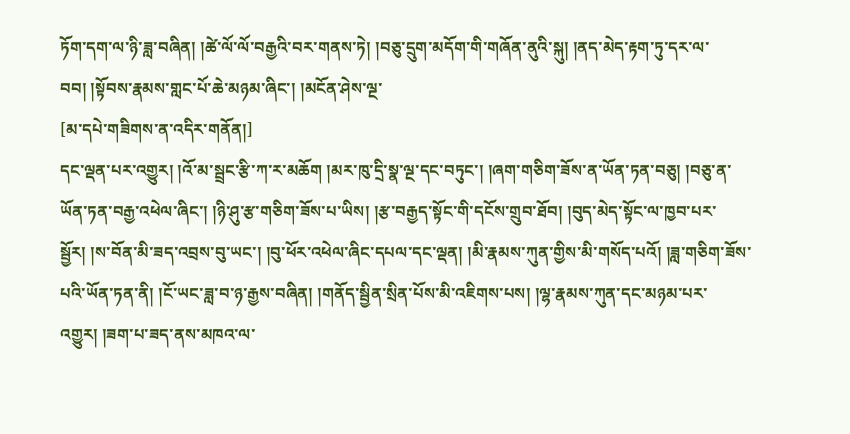ཏོག་དག་ལ་ཉི་ཟླ་བཞིན། །ཚེ་ལོ་ལོ་བརྒྱའི་བར་གནས་ཏེ། །བཅུ་དྲུག་མདོག་གི་གཞོན་ནུའི་སྐུ། །ནད་མེད་རྟག་ཏུ་དར་ལ་བབ། །སྟོབས་རྣམས་གླང་པོ་ཆེ་མཉམ་ཞིང་། །མངོན་ཤེས་ལྔ་
[མ་དཔེ་གཟིགས་ན་འདིར་གནོན།]
དང་ལྡན་པར་འགྱུར། །འོ་མ་སྦྲང་རྩི་ཀ་ར་མཆོག །མར་ཁུ་དྲི་སྣ་ལྔ་དང་བཏུང་། །ཞག་གཅིག་ཟོས་ན་ཡོན་ཏན་བཅུ། །བཅུ་ན་ཡོན་ཏན་བརྒྱ་འཕེལ་ཞིང་། །ཉི་ཤུ་རྩ་གཅིག་ཟོས་པ་ཡིས། །རྩ་བརྒྱད་སྟོང་གི་དངོས་གྲུབ་ཐོབ། །བུད་མེད་སྟོང་ལ་ཁྱབ་པར་སྦྱོར། །ས་བོན་མི་ཟད་འབྲས་བུ་ཡང་། །བུ་ཕོར་འཕེལ་ཞིང་དཔལ་དང་ལྡན། །མི་རྣམས་ཀུན་གྱིས་མི་གསོད་པའོ། །ཟླ་གཅིག་ཟོས་པའི་ཡོན་ཏན་ནི། །ངོ་ཡང་ཟླ་བ་ཉ་རྒྱས་བཞིན། །གནོད་སྦྱིན་སྲིན་པོས་མི་འཇིགས་པས། །ལྷ་རྣམས་ཀུན་དང་མཉམ་པར་འགྱུར། །ཟག་པ་ཟད་ནས་མཁའ་ལ་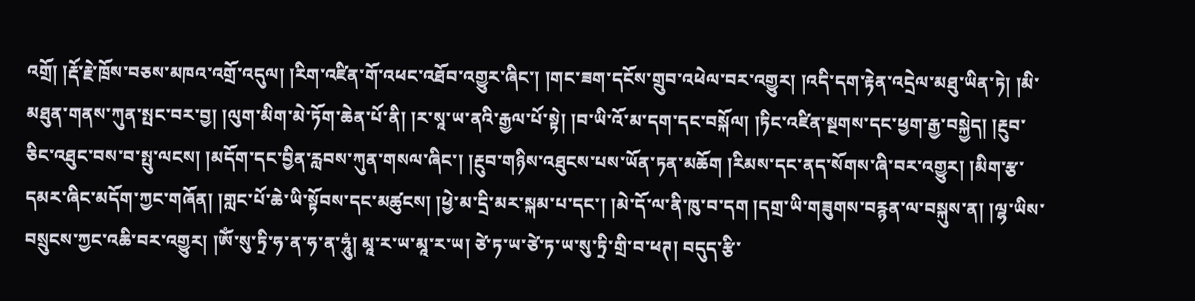འགྲོ། །རྡོ་རྗེ་ཁྲོས་བཅས་མཁའ་འགྲོ་འདུལ། །རིག་འཛིན་གོ་འཕང་འཐོབ་འགྱུར་ཞིང་། །གང་ཟག་དངོས་གྲུབ་འཕེལ་བར་འགྱུར། །འདི་དག་རྟེན་འདྲེལ་མཐུ་ཡིན་ཏེ། །མི་མཐུན་གནས་ཀུན་སྤང་བར་བྱ། །ལུག་མིག་མེ་ཏོག་ཆེན་པོ་ནི། །ར་སཱ་ཡ་ནའི་རྒྱལ་པོ་སྟེ། །བ་ཡི་འོ་མ་དག་དང་བསྐོལ། །ཏིང་འཛིན་སྔགས་དང་ཕྱག་རྒྱ་བསྐྱེད། །རྔུབ་ཅིང་འཐུང་བས་བ་སྤུ་ལངས། །མདོག་དང་བྱིན་རླབས་ཀུན་གསལ་ཞིང་། །རྔུབ་གཉིས་འཐུངས་པས་ཡོན་ཏན་མཆོག །རིམས་དང་ནད་སོགས་ཞི་བར་འགྱུར། །མིག་རྩ་དམར་ཞིང་མདོག་ཀྱང་གཞོན། །གླང་པོ་ཆེ་ཡི་སྟོབས་དང་མཚུངས། །ཕྱེ་མ་དྲི་མར་སྐམ་པ་དང་། །མེ་དོ་ལ་ནི་ཁུ་བ་དག །དགྲ་ཡི་གཟུགས་བརྙན་ལ་བསྐུས་ན། །ལྷ་ཡིས་བསྲུངས་ཀྱང་འཆི་བར་འགྱུར། །ཨོཾ་སུ་ཏྲི་ཧ་ན་ཧ་ན་ཧཱུཾ། མཱ་ར་ཡ་མཱ་ར་ཡ། ཙེ་ཏ་ཡ་ཙེ་ཏ་ཡ་སུ་ཏྲི་གྲི་བ་ཕཊ། བདུད་རྩི་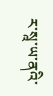ར་སཱ་ཡ་ནའི་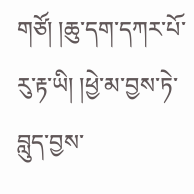གཙོ། །ཆུ་དག་དཀར་པོ་རུ་རྟ་ཡི། །ཕྱེ་མ་བྱས་ཏེ་བླུད་བྱས་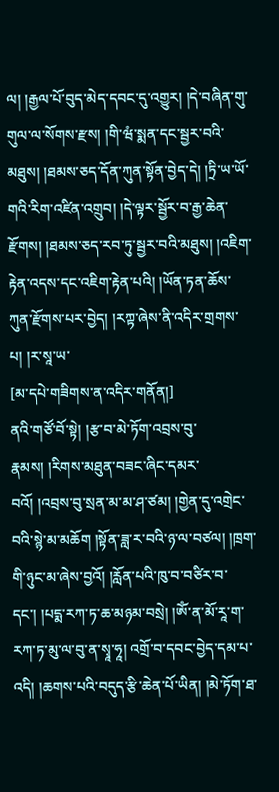ལ། །རྒྱལ་པོ་བུད་མེད་དབང་དུ་འགྱུར། །དེ་བཞིན་གུ་གུལ་ལ་སོགས་རྫས། །གི་ཝཾ་སྨན་དང་སྦྱར་བའི་མཐུས། །ཐམས་ཅད་དོན་ཀུན་སྟོན་བྱེད་དེ། །ཏྲི་ཡ་ཡོ་གའི་རིག་འཛིན་འགྲུབ། །དེ་ལྟར་སྦྱོར་བ་རྒྱ་ཆེན་རྫོགས། །ཐམས་ཅད་རབ་ཏུ་སྦྱར་བའི་མཐུས། །འཇིག་རྟེན་འདས་དང་འཇིག་རྟེན་པའི། །ཡོན་ཏན་ཆོས་ཀུན་རྫོགས་པར་བྱེད། །རཀྟ་ཞེས་ནི་འདིར་གྲགས་པ། །ར་སཱ་ཡ་
[མ་དཔེ་གཟིགས་ན་འདིར་གནོན།]
ནའི་གཙོ་བོ་སྟེ། །རྩ་བ་མེ་ཏོག་འབྲས་བུ་རྣམས། །རིགས་མཐུན་བཟང་ཞིང་དམར་བའོ། །འབྲས་བུ་སྲན་མ་མ་ཤ་ཙམ། །གྱེན་དུ་འགྲེང་བའི་སྙེ་མ་མཆོག །སྟོན་ཟླ་ར་བའི་ཉ་ལ་བཙལ། །ཁྲག་གི་ཉུང་མ་ཞེས་བྱའོ། །རློན་པའི་ཁུ་བ་བཙིར་བ་དང་། །པདྨ་རཀ་ཏ་ཆ་མཉམ་བསྲེ། །ཨོཾ་ན་མོ་རཱ་ག་རཀ་ཏ་མུ་ལ་བུ་ན་སྭཱ་ཧཱ། འགྲོ་བ་དབང་བྱེད་དམ་པ་འདི། །ཆགས་པའི་བདུད་རྩི་ཆེན་པོ་ཡིན། །མེ་ཏོག་ཐ་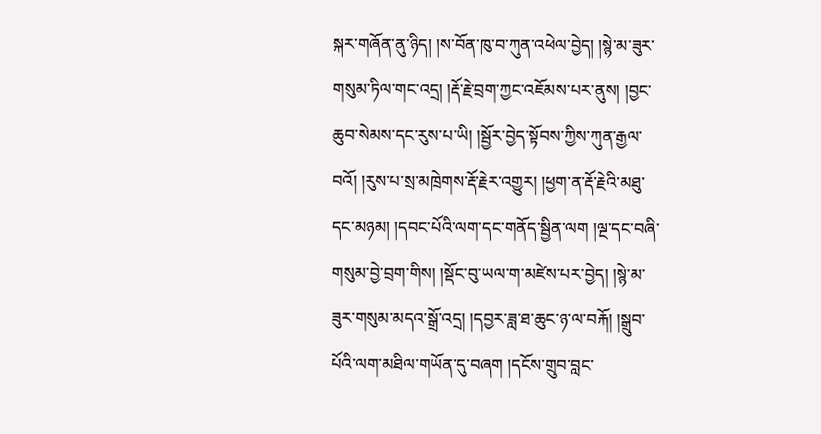སྐར་གཞོན་ནུ་ཉིད། །ས་བོན་ཁུ་བ་ཀུན་འཕེལ་བྱེད། །སྙེ་མ་ཟུར་གསུམ་ཏིལ་གང་འདྲ། །རྡོ་རྗེ་བྲག་ཀྱང་འཇོམས་པར་ནུས། །བྱང་ཆུབ་སེམས་དང་རུས་པ་ཡི། །སྦྱོར་བྱེད་སྟོབས་ཀྱིས་ཀུན་རྒྱལ་བའོ། །རུས་པ་སྲ་མཁྲེགས་རྡོ་རྗེར་འགྱུར། །ཕྱག་ན་རྡོ་རྗེའི་མཐུ་དང་མཉམ། །དབང་པོའི་ལག་དང་གནོད་སྦྱིན་ལག །ལྔ་དང་བཞི་གསུམ་བྱེ་བྲག་གིས། །སྡོང་བུ་ཡལ་ག་མཛེས་པར་བྱེད། །སྙེ་མ་ཟུར་གསུམ་མདའ་སྒྲོ་འདྲ། །དབྱར་ཟླ་ཐ་ཆུང་ཉ་ལ་བརྐོ། །སྒྲུབ་པོའི་ལག་མཐིལ་གཡོན་དུ་བཞག །དངོས་གྲུབ་བླང་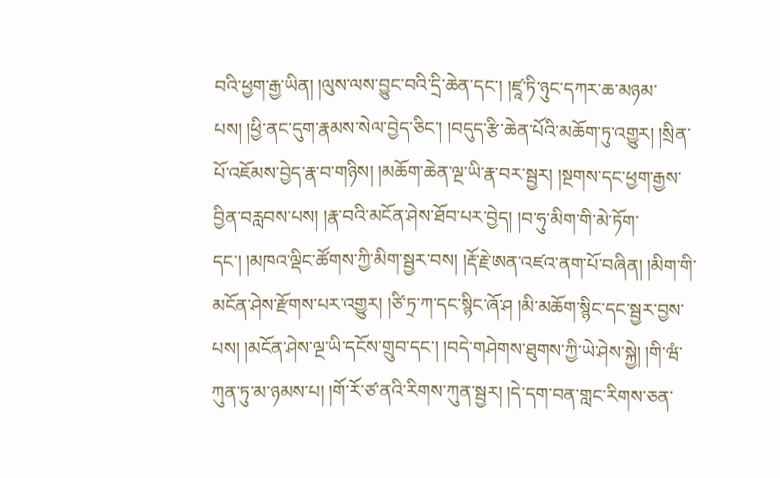བའི་ཕྱག་རྒྱ་ཡིན། །ལུས་ལས་བྱུང་བའི་དྲི་ཆེན་དང་། །ཛཱ་ཏི་ཉུང་དཀར་ཆ་མཉམ་པས། །ཕྱི་ནང་དུག་རྣམས་སེལ་བྱེད་ཅིང་། །བདུད་རྩི་ཆེན་པོའི་མཆོག་ཏུ་འགྱུར། །སྲིན་པོ་འཇོམས་བྱེད་རྣ་བ་གཉིས། །མཆོག་ཆེན་ལྔ་ཡི་རྣ་བར་སྦྱར། །སྔགས་དང་ཕྱག་རྒྱས་བྱིན་བརླབས་པས། །རྣ་བའི་མངོན་ཤེས་ཐོབ་པར་བྱེད། །བ་ཧུ་མིག་གི་མེ་ཏོག་དང་། །མཁའ་ལྡིང་ཚོགས་ཀྱི་མིག་སྦྱར་བས། །རྡོ་རྗེ་ཨན་འཛའ་ནག་པོ་བཞིན། །མིག་གི་མངོན་ཤེས་རྫོགས་པར་འགྱུར། །ཙི་ཏྲ་ཀ་དང་སྙིང་ཞོ་ཤ །མི་མཆོག་སྙིང་དང་སྦྱར་བྱས་པས། །མངོན་ཤེས་ལྔ་ཡི་དངོས་གྲུབ་དང་། །བདེ་གཤེགས་ཐུགས་ཀྱི་ཡེ་ཤེས་སྐྱེ། །གི་ཝཾ་ཀུན་ཏུ་མ་ཉམས་པ། །གོ་རོ་ཙ་ནའི་རིགས་ཀུན་སྦྱར། །དེ་དག་བན་གླང་རིགས་ཅན་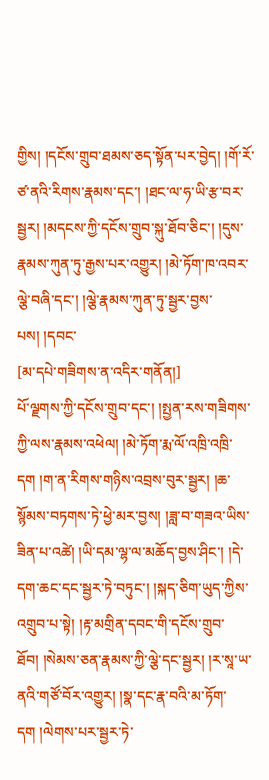གྱིས། །དངོས་གྲུབ་ཐམས་ཅད་སྟོན་པར་བྱེད། །གོ་རོ་ཙ་ནའི་རིགས་རྣམས་དང་། །ཐང་ལ་ཧ་ཡི་རྩ་བར་སྦྱར། །མདངས་ཀྱི་དངོས་གྲུབ་སྐུ་ཐོབ་ཅིང་། །དུས་རྣམས་ཀུན་ཏུ་རྒྱས་པར་འགྱུར། །མེ་ཏོག་ཁ་འབར་ལྕེ་བཞི་དང་། །ལྕེ་རྣམས་ཀུན་ཏུ་སྦྱར་བྱས་པས། །དབང་
[མ་དཔེ་གཟིགས་ན་འདིར་གནོན།]
པོ་ལྗགས་ཀྱི་དངོས་གྲུབ་དང་། །སྤྱན་རས་གཟིགས་ཀྱི་ལས་རྣམས་འཕེལ། །མེ་ཏོག་རྨ་ལོ་འཁྲི་འཁྲི་དག །ག་ན་རིགས་གཉིས་འབྲས་བུར་སྦྱར། །ཆ་སྙོམས་བཏགས་ཏེ་ཕྱེ་མར་བྱས། །ཟླ་བ་གཟའ་ཡིས་ཟིན་པ་འཚེ། །ཡི་དམ་ལྷ་ལ་མཆོད་བྱས་ཤིང་། །དེ་དག་ཆང་དང་སྦྱར་ཏེ་བཏུང་། །སྐད་ཅིག་ཡུད་ཀྱིས་འགྲུབ་པ་སྟེ། །རྟ་མགྲིན་དབང་གི་དངོས་གྲུབ་ཐོབ། །སེམས་ཅན་རྣམས་ཀྱི་ལྕེ་དང་སྦྱར། །ར་སཱ་ཡ་ནའི་གཙོ་བོར་འགྱུར། །སྣ་དང་རྣ་བའི་མ་ཏོག་དག །ལེགས་པར་སྦྱར་ཏེ་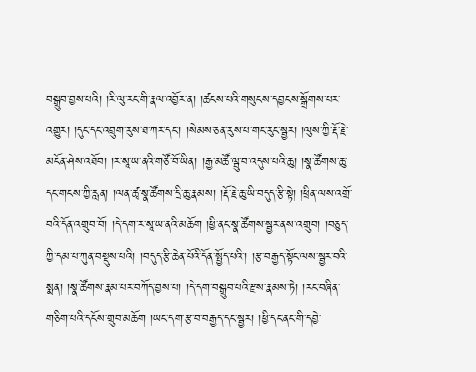བསྒྲུབ་བྱས་པའི། །རི་ལུ་རང་གི་རྣལ་འབྱོར་ན། །ཚངས་པའི་གསུངས་དབྱངས་སྒྲོགས་པར་འགྱུར། །དུང་དང་འབྲུག་རུས་ཐ་ཀར་དང་། །སེམས་ཅན་རུས་པ་གང་རུང་སྦྱར། །ལུས་ཀྱི་རྡོ་རྗེ་མངོན་ཤེས་འཐོབ། །ར་སཱ་ཡ་ནའི་གཙོ་བོ་ཡིན། །རྒྱ་མཚོ་ལྦུ་བ་འདུས་པའི་ཆུ། །སྣ་ཚོགས་ཆུ་དང་གངས་ཀྱི་རླན། །ལན་ཚྭ་སྣ་ཚོགས་དྲི་ཆུ་རྣམས། །རྡོ་རྗེ་ཆུ་ཡི་བདུད་རྩི་སྟེ། །ཕྲིན་ལས་འགྲོ་བའི་དོན་འགྲུབ་བོ། །དེ་དག་ར་སཱ་ཡ་ནའི་མཆོག །ཕྱི་ནང་སྣ་ཚོགས་སྦྱར་ནས་འགྲུབ། །བཅུད་ཀྱི་དམ་པ་ཀུན་བསྡུས་པའི། །བདུད་རྩི་ཆེན་པོའི་དོན་སྤྱོད་པའི་། །རྩ་བརྒྱད་སྟོང་ལས་སྦྱར་བའི་སྨན། །སྣ་ཚོགས་རྣམ་པར་བཀོད་བྱས་པ། །དེ་དག་བསྒྲུབ་པའི་རྫས་རྣམས་ཏེ། །རང་བཞིན་གཅིག་པའི་དངོས་གྲུབ་མཆོག །ཡང་དག་རྩ་བ་བརྒྱད་དང་སྦྱར། །ཕྱི་དང་ནང་གི་དབྱེ་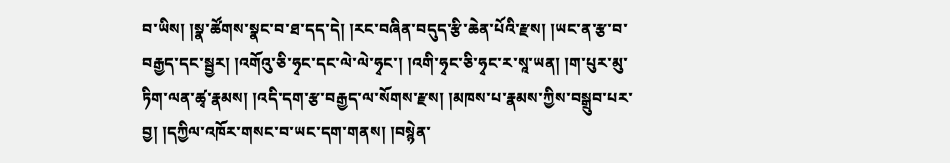བ་ཡིས། །སྣ་ཚོགས་སྣང་བ་ཐ་དད་དེ། །རང་བཞིན་བདུད་རྩི་ཆེན་པོའི་རྫས། །ཡང་ན་རྩ་བ་བརྒྱད་དང་སྦྱར། །འགོའུ་ཅི་ཧྭང་དང་ལེ་ལེ་ཧྭང་། །འགི་ཧྭང་ཅི་ཧྭང་ར་སཱ་ཡན། །ག་པུར་མུ་ཏིག་ལན་ཚྭ་རྣམས། །འདི་དག་རྩ་བརྒྱད་ལ་སོགས་རྫས། །མཁས་པ་རྣམས་ཀྱིས་བསྒྲུབ་པར་བྱ། །དཀྱིལ་འཁོར་གསང་བ་ཡང་དག་གནས། །བསྙེན་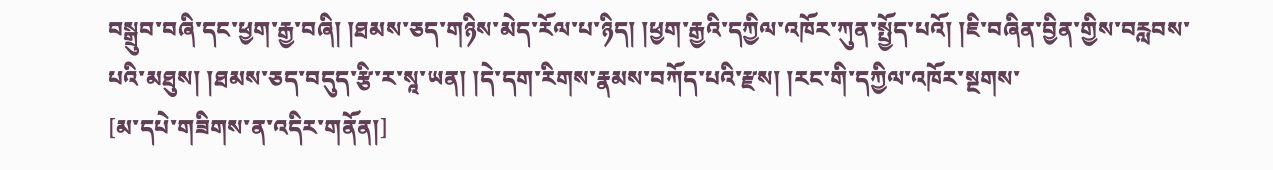བསྒྲུབ་བཞི་དང་ཕྱག་རྒྱ་བཞི། །ཐམས་ཅད་གཉིས་མེད་རོལ་པ་ཉིད། །ཕྱག་རྒྱའི་དཀྱིལ་འཁོར་ཀུན་སྤྱོད་པའོ། །ཇི་བཞིན་བྱིན་གྱིས་བརླབས་པའི་མཐུས། །ཐམས་ཅད་བདུད་རྩི་ར་སཱ་ཡན། །དེ་དག་རིགས་རྣམས་བཀོད་པའི་རྫས། །རང་གི་དཀྱིལ་འཁོར་སྔགས་
[མ་དཔེ་གཟིགས་ན་འདིར་གནོན།]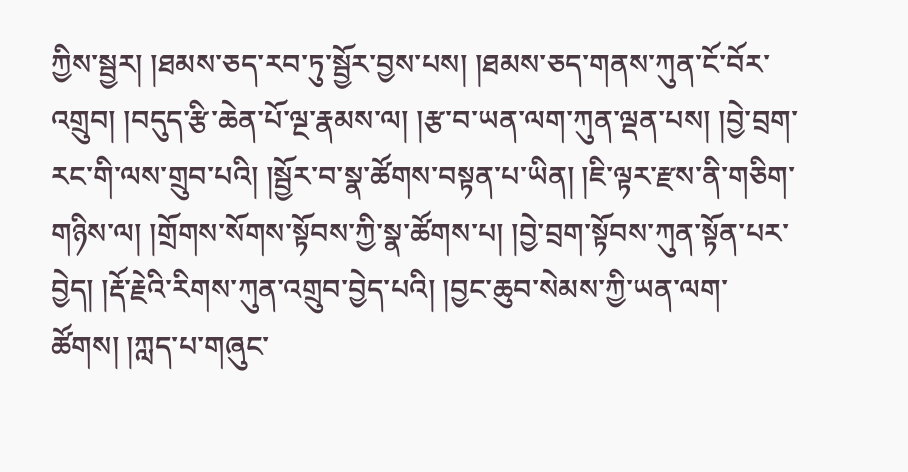ཀྱིས་སྦྱར། །ཐམས་ཅད་རབ་ཏུ་སྦྱོར་བྱས་པས། །ཐམས་ཅད་གནས་ཀུན་ངོ་བོར་འགྲུབ། །བདུད་རྩི་ཆེན་པོ་ལྔ་རྣམས་ལ། །རྩ་བ་ཡན་ལག་ཀུན་ལྡན་པས། །བྱེ་བྲག་རང་གི་ལས་གྲུབ་པའི། །སྦྱོར་བ་སྣ་ཚོགས་བསྟན་པ་ཡིན། །ཇི་ལྟར་རྫས་ནི་གཅིག་གཉིས་ལ། །གྲོགས་སོགས་སྟོབས་ཀྱི་སྣ་ཚོགས་པ། །བྱེ་བྲག་སྟོབས་ཀུན་སྟོན་པར་བྱེད། །རྡོ་རྗེའི་རིགས་ཀུན་འགྲུབ་བྱེད་པའི། །བྱང་ཆུབ་སེམས་ཀྱི་ཡན་ལག་ཚོགས། །ཀླད་པ་གཞུང་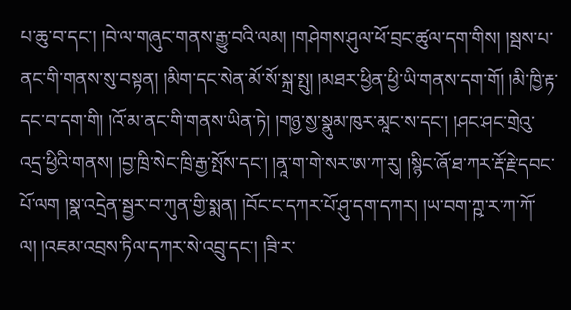པ་ཆུ་བ་དང་། །བེ་ལ་གཞུང་གནས་རྒྱུ་བའི་ལམ། །གཤེགས་ཤུལ་ཕོ་བྲང་ཚུལ་དག་གིས། །སྦས་པ་ནང་གི་གནས་སུ་བསྟན། །མིག་དང་སེན་མོ་སོ་སྐྲ་སྤུ། །མཐར་ཕྱིན་ཕྱི་ཡི་གནས་དག་གོ། །མི་ཁྱི་རྟ་དང་བ་དག་གི། །འོ་མ་ནང་གི་གནས་ཡིན་ཏེ། །གཉྱ་སྱ་སྣུམ་ཁུར་མཱང་ས་དང་། །ཤང་ཤང་གྲེའུ་འདྲ་ཕྱིའི་གནས། །བྱ་ཁྲི་སེང་ཁྲི་རྒྱ་སྤོས་དང་། །ནཱ་ག་གེ་སར་ཨ་ཀ་རུ། །སྙིང་ཞོ་ཐ་ཀར་རྡོ་རྗེ་དབང་པོ་ལག །སྣ་འདྲེན་སྦྱར་བ་ཀུན་གྱི་སྨན། །བོང་ང་དཀར་པོ་ཤུ་དག་དཀར། །ཡ་བག་ཀྵ་ར་ཀ་ཀོ་ལ། །འཇམ་འབྲས་ཏིལ་དཀར་སེ་འབྲུ་དང་། །ཟི་ར་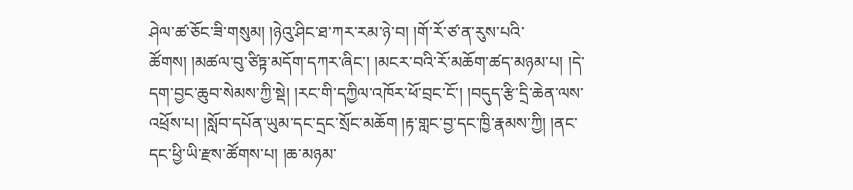ཤེལ་ཚ་ཅོང་ཟི་གསུམ། །ཉེའུ་ཤིང་ཐ་ཀར་རམ་ཉེ་བ། །གོ་རོ་ཙ་ན་རུས་པའི་ཚོགས། །མཚལ་བུ་ཙིཏྟ་མདོག་དཀར་ཞིང་། །མངར་བའི་རོ་མཆོག་ཚད་མཉམ་པ། །དེ་དག་བྱང་ཆུབ་སེམས་ཀྱི་སྡེ། །རང་གི་དཀྱིལ་འཁོར་ཕོ་བྲང་ངོ་། །བདུད་རྩི་དྲི་ཆེན་ལས་འཕྲོས་པ། །སློབ་དཔོན་ཡུམ་དང་དྲང་སྲོང་མཆོག །རྟ་གླང་བྱ་དང་ཁྱི་རྣམས་ཀྱི། །ནང་དང་ཕྱི་ཡི་རྫས་ཚོགས་པ། །ཆ་མཉམ་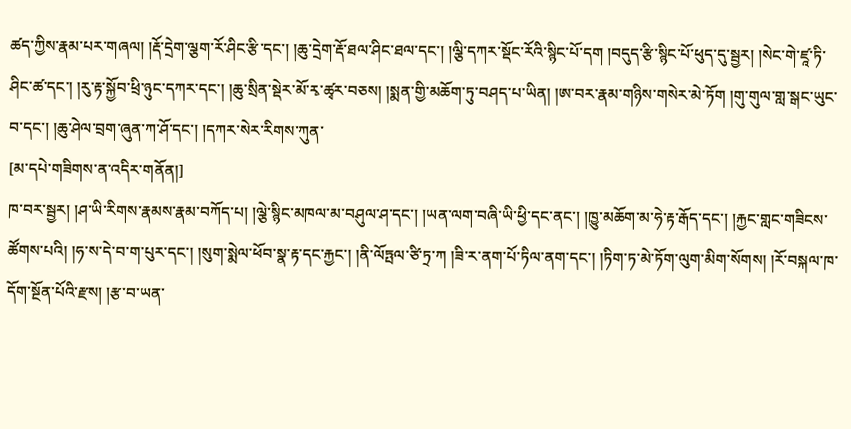ཚད་ཀྱིས་རྣམ་པར་གཞལ། །རྡོ་དྲེག་ལྕག་རོ་ཤིང་རྩི་དང་། །ཆུ་དྲེག་རྡོ་ཐལ་ཤིང་ཐལ་དང་། །ལྕི་དཀར་སྡོང་རོའི་སྙིང་པོ་དག །བདུད་རྩི་སྙིང་པོ་ཕུད་དུ་སྦྱར། །སེང་གེ་ཛཱ་ཏི་ཤིང་ཚ་དང་། །རུ་རྟ་སྐྱོབ་ཕྲི་ཉུང་དཀར་དང་། །ཆུ་སྲིན་སྡེར་མོ་རྭ་ཚྭར་བཅས། །སྨན་གྱི་མཆོག་ཏུ་བཤད་པ་ཡིན། །ཨ་བར་རྣམ་གཉིས་གསེར་མེ་ཏོག །གུ་གུལ་གླ་སྒང་ཡུང་བ་དང་། །ཆུ་ཤེལ་བྲག་ཞུན་ཀ་ཤོ་དང་། །དཀར་སེར་རིགས་ཀུན་
[མ་དཔེ་གཟིགས་ན་འདིར་གནོན།]
ཁ་བར་སྦྱར། །ཤ་ཡི་རིགས་རྣམས་རྣམ་བཀོད་པ། །ལྕེ་སྙིང་མཁལ་མ་བཤུལ་ཤ་དང་། །ཡན་ལག་བཞི་ཡི་ཕྱི་དང་ནང་། །ཁྱུ་མཆོག་མ་ཧེ་རྟ་རྒོད་དང་། །རྐྱང་གླང་གཟིངས་ཚོགས་པའི། །ཧ་ས་དེ་བ་ག་པུར་དང་། །སུག་སྨེལ་ཕོབ་སྣ་རྟ་དང་རྐྱང་། །ནི་ལོཏྤལ་ཙི་ཏྲ་ཀ །ཟི་ར་ནག་པོ་ཏིལ་ནག་དང་། །ཏིག་ཏ་མེ་ཏོག་ལུག་མིག་སོགས། །རོ་བསྐལ་ཁ་དོག་སྔོན་པོའི་རྫས། །རྩ་བ་ཡན་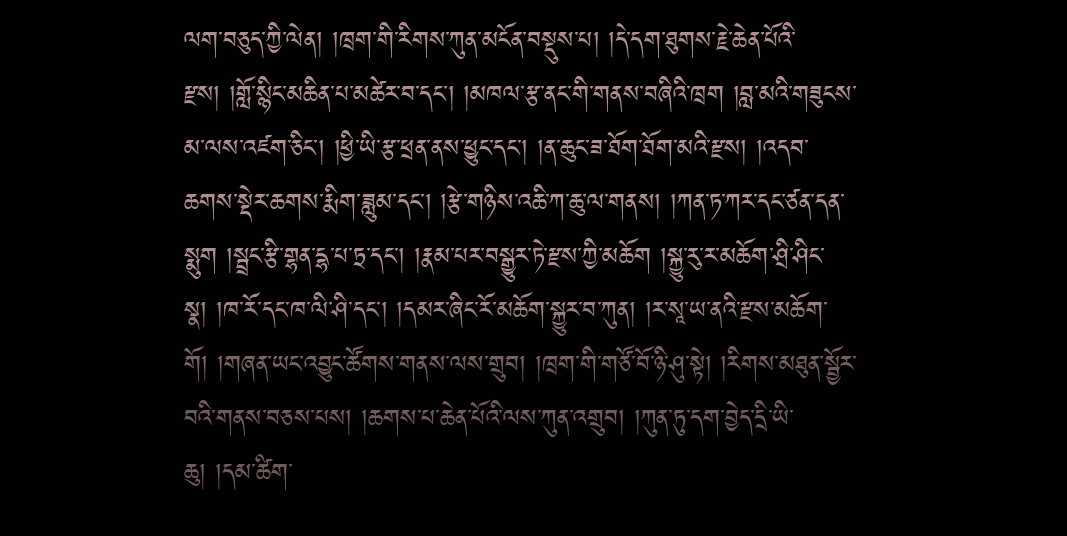ལག་བཅུད་ཀྱི་ལེན། །ཁྲག་གི་རིགས་ཀུན་མངོན་བསྡུས་པ། །དེ་དག་ཐུགས་རྗེ་ཆེན་པོའི་རྫས། །གློ་སྙིང་མཆིན་པ་མཚེར་བ་དང་། །མཁལ་རྩ་ནང་གི་གནས་བཞིའི་ཁྲག །བླ་མའི་གཟུངས་མ་ལས་འཛག་ཅིང་། །ཕྱི་ཡི་རྩ་ཕྲན་ནས་ཕྱུང་དང་། །ན་ཆུང་ཟ་ཐོག་ཐོག་མའི་རྫས། །འདབ་ཆགས་སྡེར་ཆགས་རྨིག་ཟླུམ་དང་། །རྩེ་གཉིས་འཆི་ཀ་ཆུ་ལ་གནས། །ཀན་ཏ་ཀར་དང་ཙན་དན་སྨུག །སྦྲང་རྩི་གྷན་དྷ་པ་ཏྲ་དང་། །རྣམ་པར་བསྒྱུར་ཏེ་རྫས་ཀྱི་མཆོག །སྐྱུ་རུ་ར་མཆོག་ཤྲི་ཤིང་སྣ། །ཁ་རོ་དང་ཁ་ལི་ཤི་དང་། །དམར་ཞིང་རོ་མཆོག་སྐྱུར་བ་ཀུན། །ར་སཱ་ཡ་ནའི་རྫས་མཆོག་གོ། །གཞན་ཡང་འབྱུང་ཚོགས་གནས་ལས་གྲུབ། །ཁྲག་གི་གཙོ་བོ་ཉི་ཤུ་སྟེ། །རིགས་མཐུན་སྦྱོར་བའི་གནས་བཅས་པས། །ཆགས་པ་ཆེན་པོའི་ལས་ཀུན་འགྲུབ། །ཀུན་ཏུ་དག་བྱེད་དྲི་ཡི་ཆུ། །དམ་ཚིག་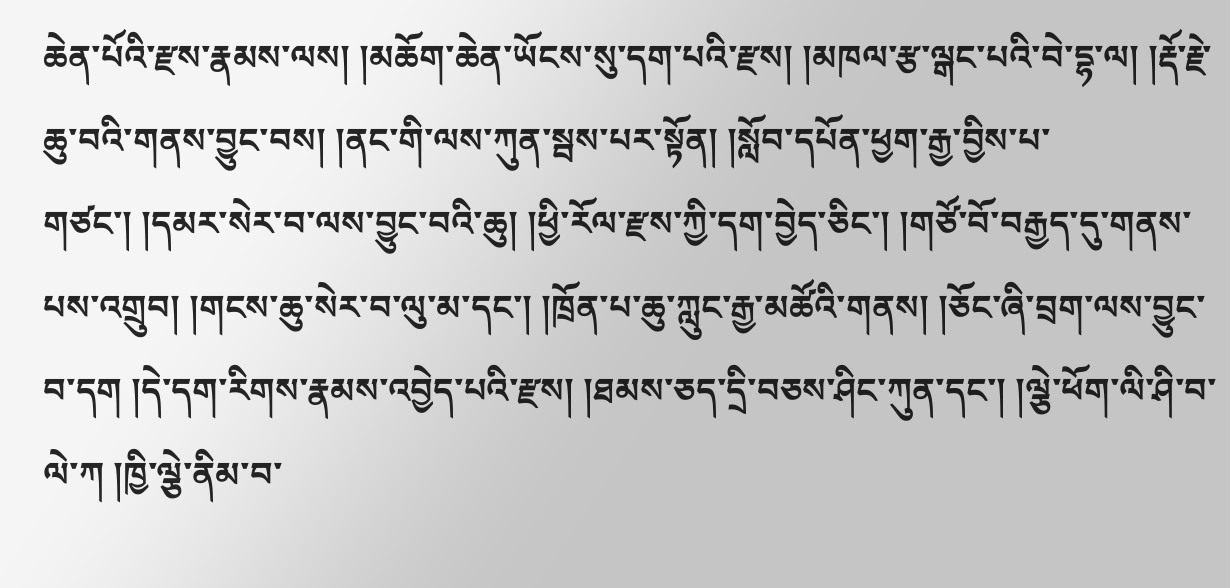ཆེན་པོའི་རྫས་རྣམས་ལས། །མཆོག་ཆེན་ཡོངས་སུ་དག་པའི་རྫས། །མཁལ་རྩ་ལྒང་པའི་བེ་དྷ་ལ། །རྡོ་རྗེ་ཆུ་བའི་གནས་བྱུང་བས། །ནང་གི་ལས་ཀུན་སྦས་པར་སྟོན། །སློབ་དཔོན་ཕྱག་རྒྱ་བྱིས་པ་གཙང་། །དམར་སེར་བ་ལས་བྱུང་བའི་ཆུ། །ཕྱི་རོལ་རྫས་ཀྱི་དག་བྱེད་ཅིང་། །གཙོ་བོ་བརྒྱད་དུ་གནས་པས་འགྲུབ། །གངས་ཆུ་སེར་བ་ལུ་མ་དང་། །ཁྲོན་པ་ཆུ་ཀླུང་རྒྱ་མཚོའི་གནས། །ཅོང་ཞི་བྲག་ལས་བྱུང་བ་དག །དེ་དག་རིགས་རྣམས་འབྱེད་པའི་རྫས། །ཐམས་ཅད་དྲི་བཅས་ཤིང་ཀུན་དང་། །ལྕེ་ཕོག་ལི་ཤི་བ་ལེ་ཀ །ཁྱི་ལྕེ་ནིམ་བ་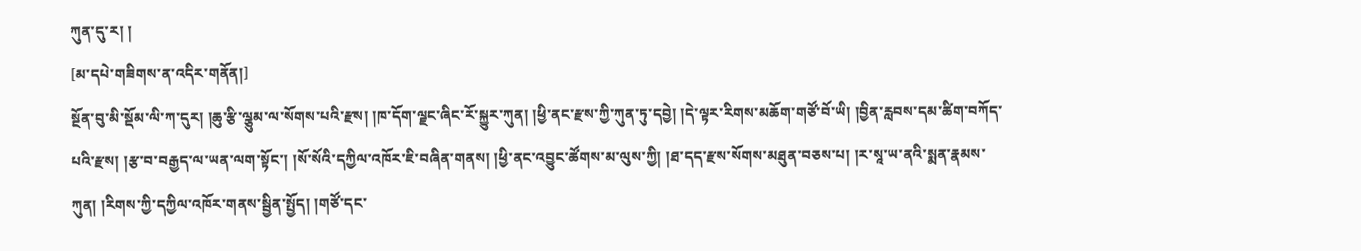ཀུན་དུ་ར། །
[མ་དཔེ་གཟིགས་ན་འདིར་གནོན།]
སྔོན་བུ་མི་སྡོམ་ལི་ཀ་དུར། །ཆུ་རྩི་ལྕུམ་ལ་སོགས་པའི་རྫས། །ཁ་དོག་ལྗང་ཞིང་རོ་སྐྱུར་ཀུན། །ཕྱི་ནང་རྫས་ཀྱི་ཀུན་ཏུ་དབྱེ། །དེ་ལྟར་རིགས་མཆོག་གཙོ་བོ་ཡི། །བྱིན་རླབས་དམ་ཚིག་བཀོད་པའི་རྫས། །རྩ་བ་བརྒྱད་ལ་ཡན་ལག་སྟོང་། །སོ་སོའི་དཀྱིལ་འཁོར་ཇི་བཞིན་གནས། །ཕྱི་ནང་འབྱུང་ཚོགས་མ་ལུས་ཀྱི། །ཐ་དད་རྫས་སོགས་མཐུན་བཅས་པ། །ར་སཱ་ཡ་ནའི་སྨན་རྣམས་ཀུན། །རིགས་ཀྱི་དཀྱིལ་འཁོར་གནས་སྦྱིན་སྤྱོད། །གཙོ་དང་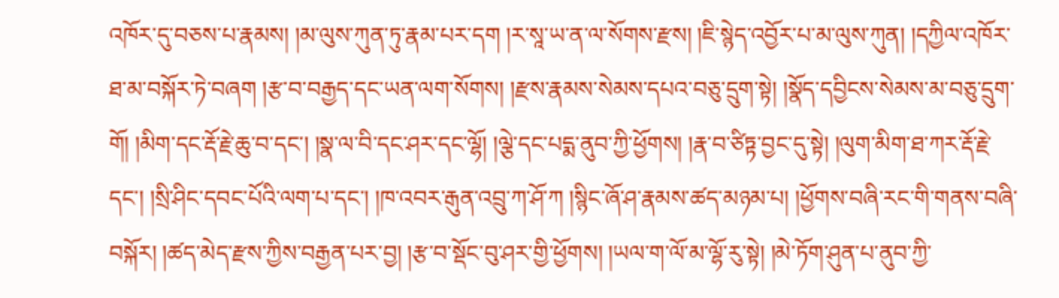འཁོར་དུ་བཅས་པ་རྣམས། །མ་ལུས་ཀུན་ཏུ་རྣམ་པར་དག །ར་སཱ་ཡ་ན་ལ་སོགས་རྫས། །ཇི་སྙེད་འབྱོར་པ་མ་ལུས་ཀུན། །དཀྱིལ་འཁོར་ཐ་མ་བསྐོར་ཏེ་བཞག །རྩ་བ་བརྒྱད་དང་ཡན་ལག་སོགས། །རྫས་རྣམས་སེམས་དཔའ་བཅུ་དྲུག་སྟེ། །སྣོད་དབྱིངས་སེམས་མ་བཅུ་དྲུག་གོ། །མིག་དང་རྡོ་རྗེ་ཆུ་བ་དང་། །སྣ་ལ་བི་དང་ཤར་དང་ལྷོ། །ལྕེ་དང་པདྨ་ནུབ་ཀྱི་ཕྱོགས། །རྣ་བ་ཙིཏྟ་བྱང་དུ་སྟེ། །ལུག་མིག་ཐ་ཀར་རྡོ་རྗེ་དང་། །སྲི་ཤིང་དབང་པོའི་ལག་པ་དང་། །ཁ་འབར་རྒུན་འབྲུ་ཀ་ཤོ་ཀ །སྙིང་ཞོ་ཤ་རྣམས་ཚད་མཉམ་པ། །ཕྱོགས་བཞི་རང་གི་གནས་བཞི་བསྐོར། །ཚད་མེད་རྫས་ཀྱིས་བརྒྱན་པར་བྱ། །རྩ་བ་སྡོང་བུ་ཤར་གྱི་ཕྱོགས། །ཡལ་ག་ལོ་མ་ལྷོ་རུ་སྟེ། །མེ་ཏོག་ཤུན་པ་ནུབ་ཀྱི་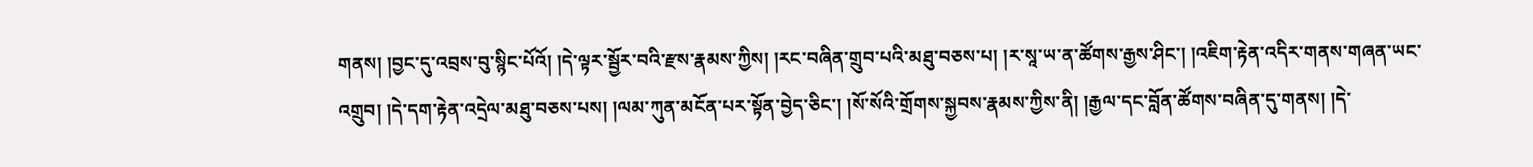གནས། །བྱང་དུ་འབྲས་བུ་སྙིང་པོའོ། །དེ་ལྟར་སྦྱོར་བའི་རྫས་རྣམས་ཀྱིས། །རང་བཞིན་གྲུབ་པའི་མཐུ་བཅས་པ། །ར་སཱ་ཡ་ན་ཚོགས་རྒྱས་ཤིང་། །འཇིག་རྟེན་འདིར་གནས་གཞན་ཡང་འགྲུབ། །དེ་དག་རྟེན་འདྲེལ་མཐུ་བཅས་པས། །ལམ་ཀུན་མངོན་པར་སྟོན་བྱེད་ཅིང་། །སོ་སོའི་གྲོགས་སྐྱབས་རྣམས་ཀྱིས་ནི། །རྒྱལ་དང་བློན་ཚོགས་བཞིན་དུ་གནས། །དེ་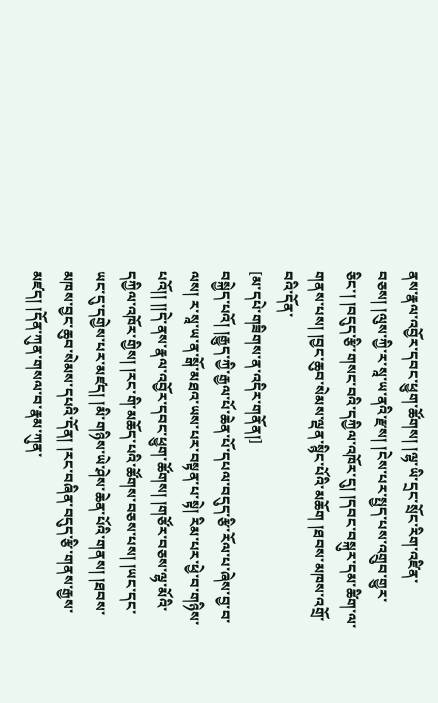ནས་རྣལ་འབྱོར་དབང་ཕྱུག་ཚོགས། །ལྷ་ཡི་དྲང་སྲོང་རིག་འཛིན་བཅས། །ལུས་ཀྱི་ར་སཱ་ཡ་ནའི་རྫས། །ངེས་པར་སྤྱད་པས་འགྲུབ་གྱུར་ཅིང་། །བདུད་རྩི་གསང་བའི་དཀྱིལ་འཁོར་དུ། །དབང་བསྐུར་དམ་ཚིག་ལ་གནས་པས། །བྱང་ཆུབ་སེམས་ལྡན་སྙིང་པོའི་མཆོག །ཐབས་མཁས་འགྲོ་བའི་དོན་
[མ་དཔེ་གཟིགས་ན་འདིར་གནོན།]
བསྐྱེད་པའོ། །རྒྱུད་ཀྱི་རྒྱལ་པོ་ཆེན་པོ་དཔལ་བདུད་རྩི་རོལ་པ་ཞེས་བྱ་བ་ལས། ར་སཱ་ཡ་ན་སྒོ་མཐའ་ཡས་པར་བསྟན་པ་སྟེ། རིམ་པར་ཕྱེ་བ་གཉིས་པའོ།། །།དེ་ནས་རྣལ་འབྱོར་དབང་ཕྱུག་ཚོགས། །གཙོར་བཅས་ལྷ་མོའི་དཀྱིལ་འཁོར་གྱིས། །རང་གི་མཆོད་པའི་ཚོགས་བཅས་པས། །ཡང་དང་ཡང་དུ་དགྱེས་པར་མཛད། །མི་གཉིས་ཡེ་ཤེས་ཆེན་པོའི་གནས། །ཐབས་མཁས་བྱང་ཆུབ་སེམས་དཔའི་དོན། །རང་བཞིན་བདུད་རྩི་གནས་རྒྱས་མཛད། །དོན་ཀུན་གསལ་བ་རྣམ་ཀུན་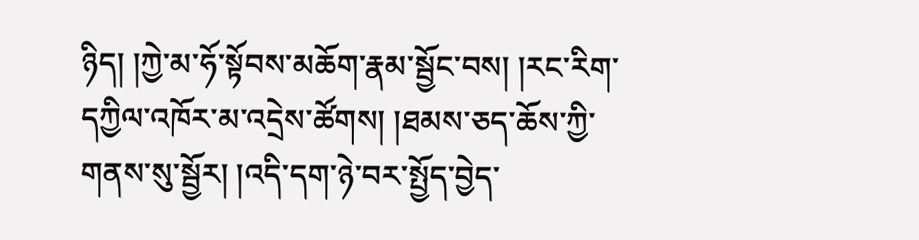ཉིད། །ཀྱེ་མ་ཧོ་སྟོབས་མཆོག་རྣམ་སྦྱོང་བས། །རང་རིག་དཀྱིལ་འཁོར་མ་འདྲེས་ཚོགས། །ཐམས་ཅད་ཆོས་ཀྱི་གནས་སུ་སྦྱོར། །འདི་དག་ཉེ་བར་སྤྱོད་བྱེད་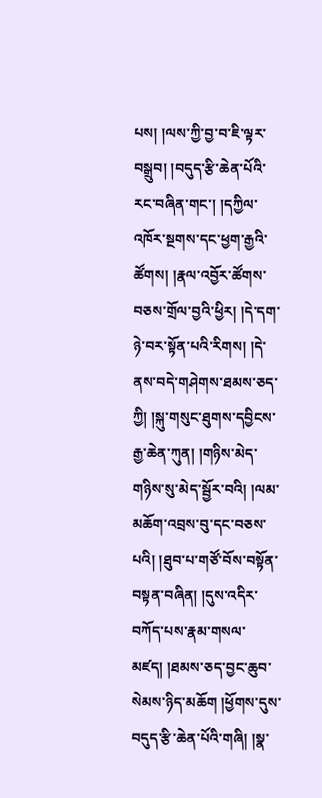པས། །ལས་ཀྱི་བྱ་བ་ཇི་ལྟར་བསྒྲུབ། །བདུད་རྩི་ཆེན་པོའི་རང་བཞིན་གང་། །དཀྱིལ་འཁོར་སྔགས་དང་ཕྱག་རྒྱའི་ཚོགས། །རྣལ་འབྱོར་ཚོགས་བཅས་གྲོལ་བྱའི་ཕྱིར། །དེ་དག་ཉེ་བར་སྟོན་པའི་རིགས། །དེ་ནས་བདེ་གཤེགས་ཐམས་ཅད་ཀྱི། །སྐུ་གསུང་ཐུགས་དབྱིངས་རྒྱ་ཆེན་ཀུན། །གཉིས་མེད་གཉིས་སུ་མེད་སྦྱོར་བའི། །ལམ་མཆོག་འབྲས་བུ་དང་བཅས་པའི། །ཐུབ་པ་གཙོ་བོས་བསྟོན་བསྟན་བཞིན། །དུས་འདིར་བཀོད་པས་རྣམ་གསལ་མཛད། །ཐམས་ཅད་བྱང་ཆུབ་སེམས་ཉིད་མཆོག །ཕྱོགས་དུས་བདུད་རྩི་ཆེན་པོའི་གཞི། །སྣ་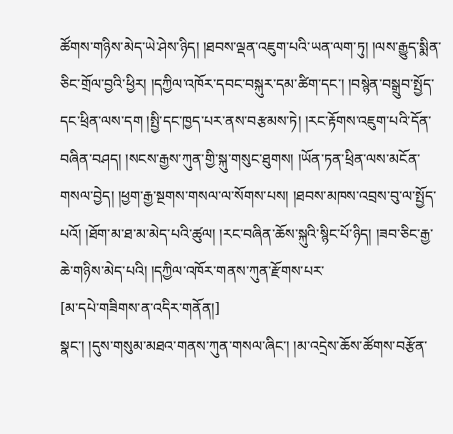ཚོགས་གཉིས་མེད་ཡེ་ཤེས་ཉིད། །ཐབས་ལྡན་འཇུག་པའི་ཡན་ལག་ཏུ། །ལས་རྒྱུད་སྨིན་ཅིང་གྲོལ་བྱའི་ཕྱིར། །དཀྱིལ་འཁོར་དབང་བསྐུར་དམ་ཚིག་དང་། །བསྙེན་བསྒྲུབ་སྤྱོད་དང་ཕྲིན་ལས་དག །སྤྱི་དང་ཁྱད་པར་ནས་བརྩམས་ཏེ། །རང་རྟོགས་འཇུག་པའི་དོན་བཞིན་བཤད། །སངས་རྒྱས་ཀུན་གྱི་སྐུ་གསུང་ཐུགས། །ཡོན་ཏན་ཕྲིན་ལས་མངོན་གསལ་བྱེད། །ཕྱག་རྒྱ་སྔགས་གསལ་ལ་སོགས་པས། །ཐབས་མཁས་འབྲས་བུ་ལ་སྤྱོད་པའོ། །ཐོག་མ་ཐ་མ་མེད་པའི་ཚུལ། །རང་བཞིན་ཆོས་སྐུའི་སྙིང་པོ་ཉིད། །ཟབ་ཅིང་རྒྱ་ཆེ་གཉིས་མེད་པའི། །དཀྱིལ་འཁོར་གནས་ཀུན་རྫོགས་པར་
[མ་དཔེ་གཟིགས་ན་འདིར་གནོན།]
སྣང་། །དུས་གསུམ་མཐའ་གནས་ཀུན་གསལ་ཞིང་། །མ་འདྲེས་ཆོས་ཚོགས་བརྩོན་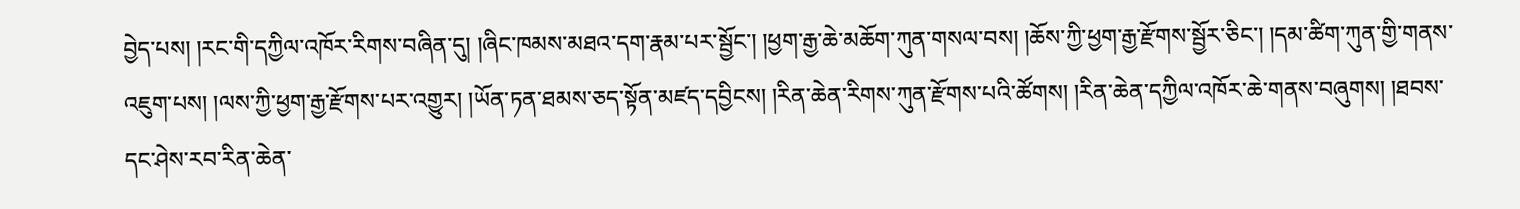བྱེད་པས། །རང་གི་དཀྱིལ་འཁོར་རིགས་བཞིན་དུ། །ཞིང་ཁམས་མཐའ་དག་རྣམ་པར་སྦྱོང་། །ཕྱག་རྒྱ་ཆེ་མཆོག་ཀུན་གསལ་བས། །ཆོས་ཀྱི་ཕྱག་རྒྱ་རྫོགས་སྦྱོར་ཅིང་། །དམ་ཚིག་ཀུན་གྱི་གནས་འཇུག་པས། །ལས་ཀྱི་ཕྱག་རྒྱ་རྫོགས་པར་འགྱུར། །ཡོན་ཏན་ཐམས་ཅད་སྟོན་མཛད་དབྱིངས། །རིན་ཆེན་རིགས་ཀུན་རྫོགས་པའི་ཚོགས། །རིན་ཆེན་དཀྱིལ་འཁོར་ཆེ་གནས་བཞུགས། །ཐབས་དང་ཤེས་རབ་རིན་ཆེན་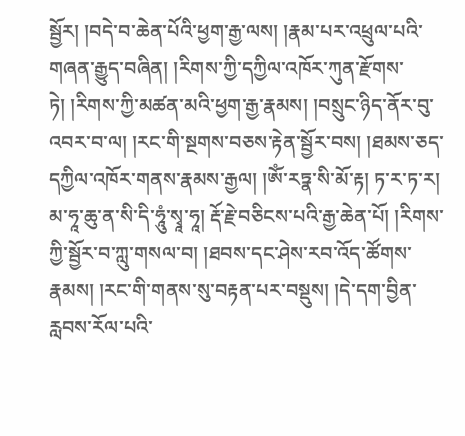སྦྱོར། །བདེ་བ་ཆེན་པོའི་ཕྱག་རྒྱ་ལས། །རྣམ་པར་འཕྲུལ་པའི་གཞན་རྒྱུད་བཞིན། །རིགས་ཀྱི་དཀྱིལ་འཁོར་ཀུན་རྫོགས་ཏེ། །རིགས་ཀྱི་མཚན་མའི་ཕྱག་རྒྱ་རྣམས། །བསྲུང་ཉིད་ནོར་བུ་འབར་བ་ལ། །རང་གི་སྔགས་བཅས་རྟེན་སྦྱོར་བས། །ཐམས་ཅད་དཀྱིལ་འཁོར་གནས་རྣམས་རྒྱལ། །ཨོཾ་རཏྣ་སི་མོ་རྟ། ཏ་ར་ཏ་ར། མ་ཧཱ་ཆུ་ན་སི་དི་ཧཱུཾ་སྭཱ་ཧཱ། རྡོ་རྗེ་བཅིངས་པའི་རྒྱ་ཆེན་པོ། །རིགས་ཀྱི་སྦྱོར་བ་ཀླུ་གསལ་བ། །ཐབས་དང་ཤེས་རབ་འོད་ཚོགས་རྣམས། །རང་གི་གནས་སུ་བརྟན་པར་བསྡུས། །དེ་དག་བྱིན་རླབས་རོལ་པའི་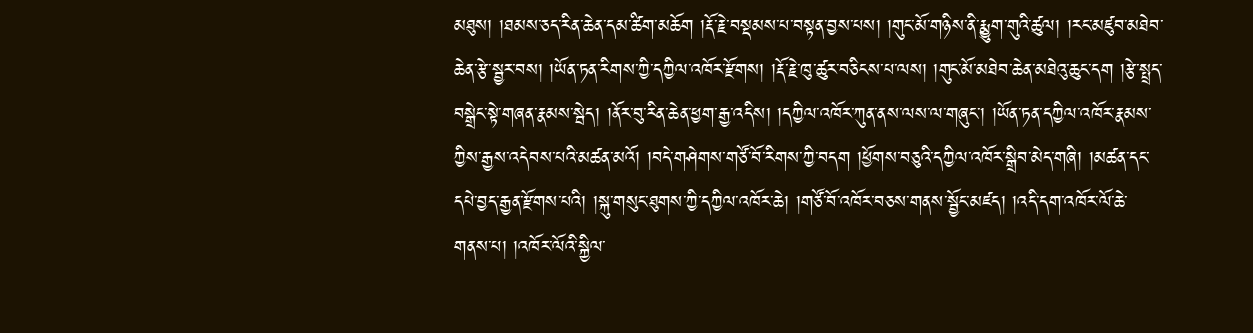མཐུས། །ཐམས་ཅད་རིན་ཆེན་དམ་ཚིག་མཆོག །རྡོ་རྗེ་བསྡམས་པ་བསྟན་བྱས་པས། །གུང་མོ་གཉིས་ནི་རྨྱུག་གུའི་ཚུལ། །རང་མཛུབ་མཐེབ་ཆེན་རྩེ་སྦྱར་བས། །ཡོན་ཏན་རིགས་ཀྱི་དཀྱིལ་འཁོར་རྫོགས། །རྡོ་རྗེ་ཁུ་ཚུར་བཅིངས་པ་ལས། །གུང་མོ་མཐེབ་ཆེན་མཐེའུ་ཆུང་དག །རྩེ་སྤྲད་བསྒྲེང་སྟེ་གཞན་རྣམས་སྦེད། །ནོར་བུ་རིན་ཆེན་ཕྱག་རྒྱ་འདིས། །དཀྱིལ་འཁོར་ཀུན་ནས་ལས་ལ་གཞུང་། །ཡོན་ཏན་དཀྱིལ་འཁོར་རྣམས་ཀྱིས་རྒྱས་འདེབས་པའི་མཚན་མའོ། །བདེ་གཤེགས་གཙོ་བོ་རིགས་ཀྱི་བདག །ཕྱོགས་བཅུའི་དཀྱིལ་འཁོར་སྒྲིབ་མེད་གཞི། །མཚན་དང་དཔེ་བྱད་རྒྱན་རྫོགས་པའི། །སྐུ་གསུང་ཐུགས་ཀྱི་དཀྱིལ་འཁོར་ཆེ། །གཙོ་བོ་འཁོར་བཅས་གནས་སྦྱོང་མཛད། །འདི་དག་འཁོར་ལོ་ཆེ་གནས་པ། །འཁོར་ལོའི་སྐྱིལ་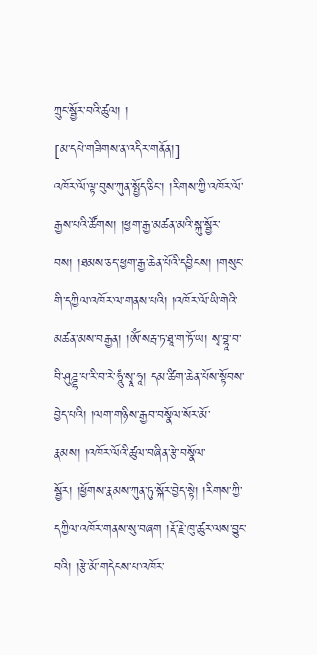ཀྲུང་སྦྱོར་བའི་ཚུལ། །
[མ་དཔེ་གཟིགས་ན་འདིར་གནོན།]
འཁོར་ལོ་ལྟ་བུས་ཀུན་སྤྱོད་ཅིང་། །རིགས་ཀྱི་འཁོར་ལོ་རྒྱས་པའི་ཚོགས། །ཕྱག་རྒྱ་མཚན་མའི་སྐུ་སྦྱོར་བས། །ཐམས་ཅད་ཕྱག་རྒྱ་ཆེན་པོའི་དབྱིངས། །གསུང་གི་དཀྱིལ་འཁོར་ལ་གནས་པའི། །འཁོར་ལོ་ཡི་གེའི་མཚན་མས་བརྒྱན། །ཨོཾ་སརྦ་ཏ་ཐཱ་ག་ཏོ་ཡ། སྭ་བྷཱ་བ་བི་ཤུཌྜྷ་པ་རི་བ་རེ་ཧཱུཾ་སྭཱ་ཧཱ། དམ་ཚིག་ཆེན་པོས་སྟོབས་བྱེད་པའི། །ལག་གཉིས་རྒྱབ་བསྣོལ་སོར་མོ་རྣམས། །འཁོར་ལོའི་ཚུལ་བཞིན་རྩེ་བསྣོལ་སྦྱོར། །ཕྱོགས་རྣམས་ཀུན་ཏུ་སྐོར་བྱེད་སྟེ། །རིགས་ཀྱི་དཀྱིལ་འཁོར་གནས་སུ་བཞག །རྡོ་རྗེ་ཁུ་ཚུར་ལས་བྱུང་བའི། །རྩེ་མོ་གདེངས་པ་འཁོར་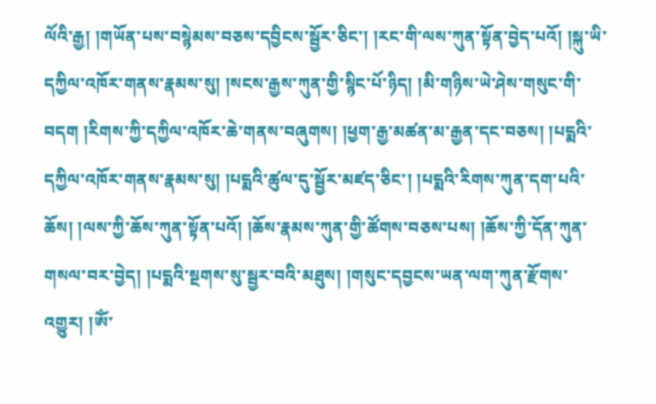ལོའི་རྒྱ། །གཡོན་པས་བསྙེམས་བཅས་དབྱིངས་སྦྱོར་ཅིང་། །རང་གི་ལས་ཀུན་སྟོན་བྱེད་པའོ། །སྐུ་ཡི་དཀྱིལ་འཁོར་གནས་རྣམས་སུ། །སངས་རྒྱས་ཀུན་གྱི་སྙིང་པོ་ཉིད། །མི་གཉིས་ཡེ་ཤེས་གསུང་གི་བདག །རིགས་ཀྱི་དཀྱིལ་འཁོར་ཆེ་གནས་བཞུགས། །ཕྱག་རྒྱ་མཚན་མ་རྒྱན་དང་བཅས། །པདྨའི་དཀྱིལ་འཁོར་གནས་རྣམས་སུ། །པདྨའི་ཚུལ་དུ་སྦྱོར་མཛད་ཅིང་། །པདྨའི་རིགས་ཀུན་དག་པའི་ཆོས། །ལས་ཀྱི་ཆོས་ཀུན་སྟོན་པའོ། །ཆོས་རྣམས་ཀུན་གྱི་ཚོགས་བཅས་པས། །ཆོས་ཀྱི་དོན་ཀུན་གསལ་བར་བྱེད། །པདྨའི་སྔགས་སུ་སྦྱར་བའི་མཐུས། །གསུང་དབྱངས་ཡན་ལག་ཀུན་རྫོགས་འགྱུར། །ཨོཾ་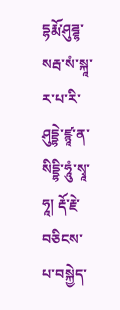དྷརྨོ་ཤུཌྜྷ་སརྦ་སཾ་སྐཱ་ར་པ་རི་ཤུདྡྷེ་ཛྙཱ་ན་སིདྡྷི་ཧཱུཾ་སྭཱ་ཧཱ། རྡོ་རྗེ་བཅིངས་པ་བསྐྱེད་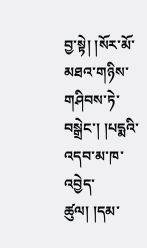བྱ་སྟེ། །སོར་མོ་མཐའ་གཉིས་གཤིབས་ཏེ་བསྒྲེང་། །པདྨའི་འདབ་མ་ཁ་འབྱེད་ཚུལ། །དམ་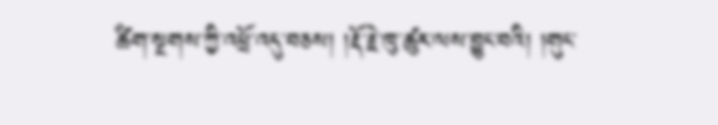ཚིག་སྔགས་ཀྱི་འཕྲོ་འདུ་བཅས། །རྡོ་རྗེ་ཁུ་ཚུར་ལས་བྱུང་བའི། །གུང་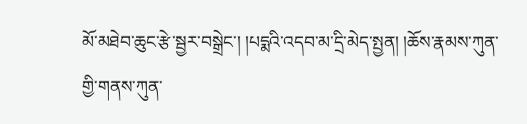མོ་མཐེབ་ཆུང་རྩེ་སྦྱར་བསྒྲེང་། །པདྨའི་འདབ་མ་དྲི་མེད་སྤྱན། །ཆོས་རྣམས་ཀུན་གྱི་གནས་ཀུན་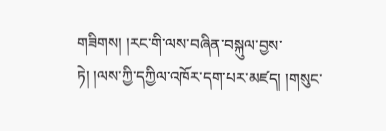གཟིགས། །རང་གི་ལས་བཞིན་བསྐུལ་བྱས་ཏེ། །ལས་ཀྱི་དཀྱིལ་འཁོར་དག་པར་མཛད། །གསུང་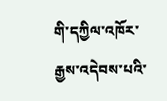གི་དཀྱིལ་འཁོར་རྒྱས་འདེབས་པའི་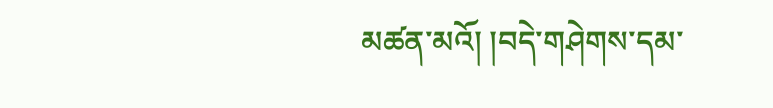མཚན་མའོ། །བདེ་གཤེགས་དམ་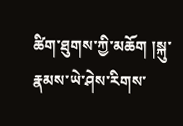ཚིག་ཐུགས་ཀྱི་མཆོག །སྐུ་རྣམས་ཡེ་ཤེས་རིགས་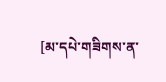[མ་དཔེ་གཟིགས་ན་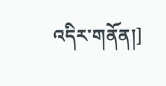འདིར་གནོན།]